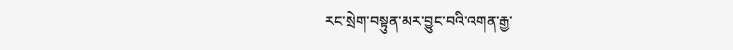རང་སྲེག་བསྟུན་མར་བྱུང་བའི་འགན་རྒྱ་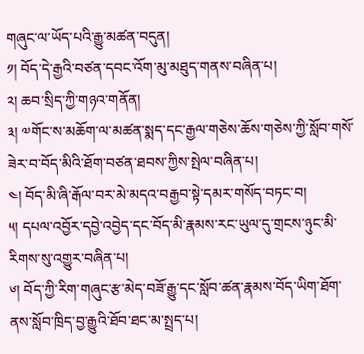གཞུང་ལ་ཡོད་པའི་རྒྱུ་མཚན་བདུན།
༡། བོད་དེ་རྒྱའི་བཙན་དབང་འོག་མུ་མཐུད་གནས་བཞིན་པ།
༢། ཆབ་སྲིད་ཀྱི་གཉའ་གནོན།
༣། ༧གོང་ས་མཆོག་ལ་མཚན་སྨད་དང་རྒྱལ་གཅེས་ཆོས་གཅེས་ཀྱི་སློབ་གསོ་ཟེར་བ་བོད་མིའི་ཐོག་བཙན་ཐབས་ཀྱིས་སྤེལ་བཞིན་པ།
༤། བོད་མི་ཞི་རྒོལ་བར་མེ་མདའ་བརྒྱབ་སྟེ་དམར་གསོད་བཏང་བ།
༥། དཔལ་འབྱོར་དབྱེ་འབྱེད་དང་བོད་མི་རྣམས་རང་ཡུལ་དུ་གྲངས་ཉུང་མི་རིགས་སུ་འགྱུར་བཞིན་པ།
༦། བོད་ཀྱི་རིག་གཞུང་རྩ་མེད་བཟོ་རྒྱུ་དང་སློབ་ཚན་རྣམས་བོད་ཡིག་ཐོག་ནས་སློབ་ཁྲིད་བྱ་རྒྱུའི་ཐོབ་ཐང་མ་སྤྲད་པ།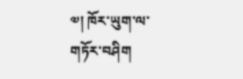༧། ཁོར་ཡུག་ལ་གཏོར་བཤིག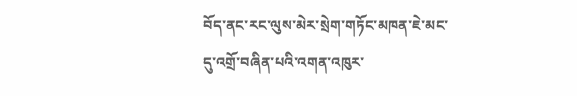བོད་ནང་རང་ལུས་མེར་སྲེག་གཏོང་མཁན་ཇེ་མང་དུ་འགྲོ་བཞིན་པའི་འགན་འཁུར་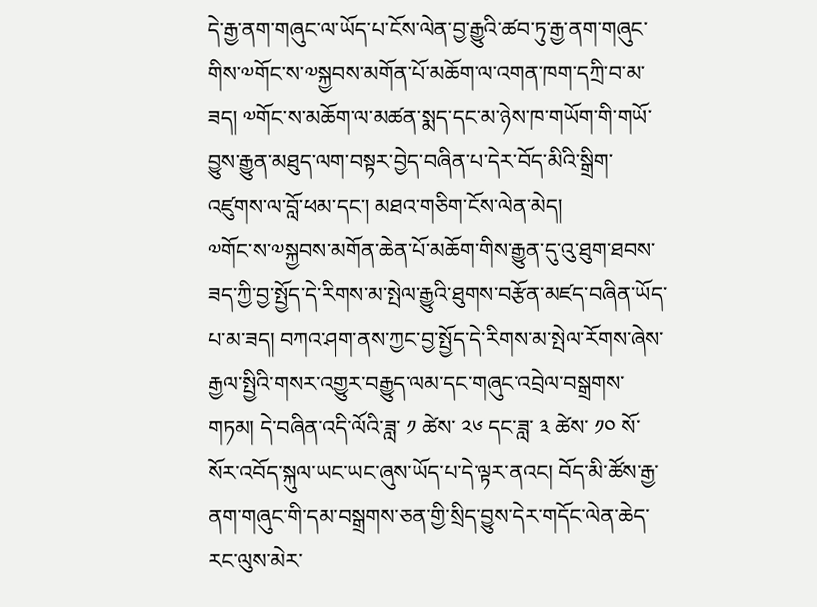དེ་རྒྱ་ནག་གཞུང་ལ་ཡོད་པ་ངོས་ལེན་བྱ་རྒྱུའི་ཚབ་ཏུ་རྒྱ་ནག་གཞུང་གིས་༧གོང་ས་༧སྐྱབས་མགོན་པོ་མཆོག་ལ་འགན་ཁག་དཀྲི་བ་མ་ཟད། ༧གོང་ས་མཆོག་ལ་མཚན་སྨད་དང་མ་ཉེས་ཁ་གཡོག་གི་གཡོ་བྱུས་རྒྱུན་མཐུད་ལག་བསྟར་བྱེད་བཞིན་པ་དེར་བོད་མིའི་སྒྲིག་འཛུགས་ལ་བློ་ཕམ་དང་། མཐའ་གཅིག་ངོས་ལེན་མེད།
༧གོང་ས་༧སྐྱབས་མགོན་ཆེན་པོ་མཆོག་གིས་རྒྱུན་དུ་འུ་ཐུག་ཐབས་ཟད་ཀྱི་བྱ་སྤྱོད་དེ་རིགས་མ་སྤེལ་རྒྱུའི་ཐུགས་བརྩོན་མཛད་བཞིན་ཡོད་པ་མ་ཟད། བཀའ་ཤག་ནས་ཀྱང་བྱ་སྤྱོད་དེ་རིགས་མ་སྤེལ་རོགས་ཞེས་རྒྱལ་སྤྱིའི་གསར་འགྱུར་བརྒྱུད་ལམ་དང་གཞུང་འབྲེལ་བསྒྲགས་གཏམ། དེ་བཞིན་འདི་ལོའི་ཟླ་ ༡ ཚེས་ ༢༦ དང་ཟླ་ ༣ ཚེས་ ༡༠ སོ་སོར་འབོད་སྐུལ་ཡང་ཡང་ཞུས་ཡོད་པ་དེ་ལྟར་ནའང། བོད་མི་ཚོས་རྒྱ་ནག་གཞུང་གི་དམ་བསྒྲགས་ཅན་གྱི་སྲིད་བྱུས་དེར་གདོང་ལེན་ཆེད་རང་ལུས་མེར་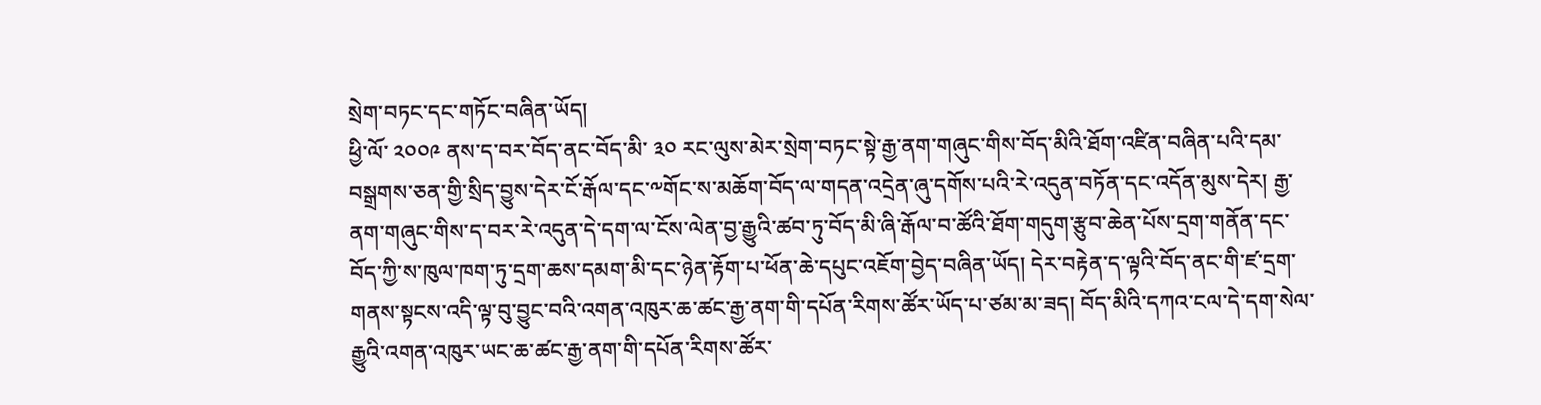སྲེག་བཏང་དང་གཏོང་བཞིན་ཡོད།
ཕྱི་ལོ་ ༢༠༠༩ ནས་ད་བར་བོད་ནང་བོད་མི་ ༣༠ རང་ལུས་མེར་སྲེག་བཏང་སྟེ་རྒྱ་ནག་གཞུང་གིས་བོད་མིའི་ཐོག་འཛིན་བཞིན་པའི་དམ་བསྒྲགས་ཅན་གྱི་སྲིད་བྱུས་དེར་ངོ་རྒོལ་དང་༸གོང་ས་མཆོག་བོད་ལ་གདན་འདྲེན་ཞུ་དགོས་པའི་རེ་འདུན་བཏོན་དང་འདོན་མུས་དེར། རྒྱ་ནག་གཞུང་གིས་ད་བར་རེ་འདུན་དེ་དག་ལ་ངོས་ལེན་བྱ་རྒྱུའི་ཚབ་ཏུ་བོད་མི་ཞི་རྒོལ་བ་ཚོའི་ཐོག་གདུག་རྩུབ་ཆེན་པོས་དྲག་གནོན་དང་བོད་ཀྱི་ས་ཁུལ་ཁག་ཏུ་དྲག་ཆས་དམག་མི་དང་ཉེན་རྟོག་པ་ཕོན་ཆེ་དཔུང་འཇོག་བྱེད་བཞིན་ཡོད། དེར་བརྟེན་ད་ལྟའི་བོད་ནང་གི་ཛ་དྲག་གནས་སྟངས་འདི་ལྟ་བུ་བྱུང་བའི་འགན་འཁུར་ཆ་ཚང་རྒྱ་ནག་གི་དཔོན་རིགས་ཚོར་ཡོད་པ་ཙམ་མ་ཟད། བོད་མིའི་དཀའ་ངལ་དེ་དག་སེལ་རྒྱུའི་འགན་འཁུར་ཡང་ཆ་ཚང་རྒྱ་ནག་གི་དཔོན་རིགས་ཚོར་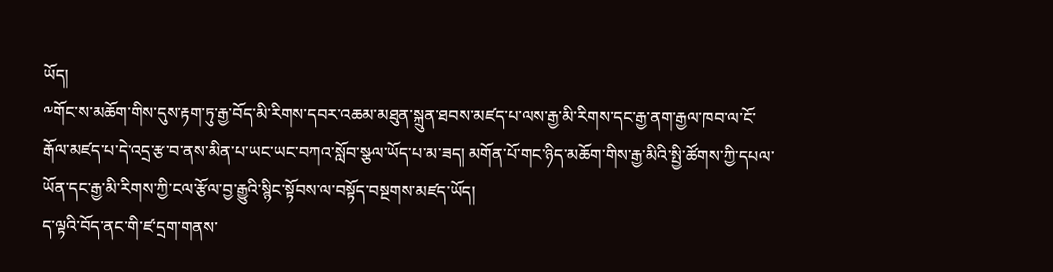ཡོད།
༸གོང་ས་མཆོག་གིས་དུས་རྟག་ཏུ་རྒྱ་བོད་མི་རིགས་དབར་འཆམ་མཐུན་སྐྲུན་ཐབས་མཛད་པ་ལས་རྒྱ་མི་རིགས་དང་རྒྱ་ནག་རྒྱལ་ཁབ་ལ་ངོ་རྒོལ་མཛད་པ་དེ་འདྲ་རྩ་བ་ནས་མིན་པ་ཡང་ཡང་བཀའ་སློབ་སྩལ་ཡོད་པ་མ་ཟད། མགོན་པོ་གང་ཉིད་མཆོག་གིས་རྒྱ་མིའི་སྤྱི་ཚོགས་ཀྱི་དཔལ་ཡོན་དང་རྒྱ་མི་རིགས་ཀྱི་ངལ་རྩོལ་བྱ་རྒྱུའི་སྙིང་སྟོབས་ལ་བསྟོད་བསྔགས་མཛད་ཡོད།
ད་ལྟའི་བོད་ནང་གི་ཛ་དྲག་གནས་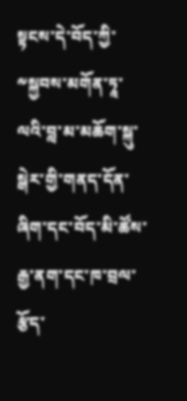སྟངས་དེ་བོད་ཀྱི་༸སྐྱབས་མགོན་ཏཱ་ལའི་བླ་མ་མཆོག་སྐུ་སྒེར་གྱི་གནད་དོན་ཞིག་དང་བོད་མི་ཚོས་རྒྱ་ནག་དང་ཁ་བྲལ་རྩོད་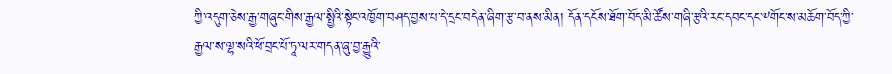ཀྱི་འདུག་ཅེས་རྒྱ་གཞུང་གིས་རྒྱལ་སྤྱིའི་སྟེང་འཁྱོག་བཤད་བྱས་པ་དེ་དྲང་བདེན་ཞིག་རྩ་བ་ནས་མིན། དོན་དངོས་ཐོག་བོད་མི་ཚོས་གཞི་རྩའི་རང་དབང་དང་༸གོང་ས་མཆོག་བོད་ཀྱི་རྒྱལ་ས་ལྷ་སའི་ཕོ་བྲང་པོ་ཏཱ་ལར་གདན་ཞུ་བྱ་རྒྱུའི་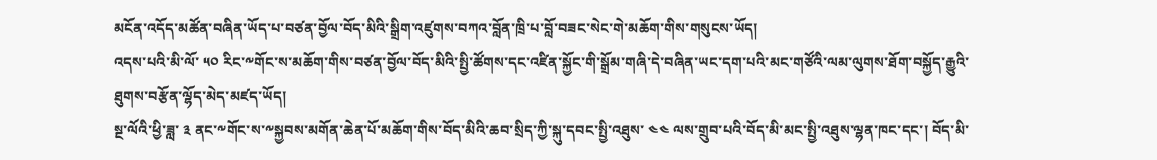མངོན་འདོད་མཚོན་བཞིན་ཡོད་པ་བཙན་བྱོལ་བོད་མིའི་སྒྲིག་འཛུགས་བཀའ་བློན་ཁྲི་པ་བློ་བཟང་སེང་གེ་མཆོག་གིས་གསུངས་ཡོད།
འདས་པའི་མི་ལོ་ ༥༠ རིང་༸གོང་ས་མཆོག་གིས་བཙན་བྱོལ་བོད་མིའི་སྤྱི་ཚོགས་དང་འཛིན་སྐྱོང་གི་སྒྲོམ་གཞི་དེ་བཞིན་ཡང་དག་པའི་མང་གཙོའི་ལམ་ལུགས་ཐོག་བསྐྱོད་རྒྱུའི་ཐུགས་བརྩོན་ལྷོད་མེད་མཛད་ཡོད།
སྔ་ལོའི་ཕྱི་ཟླ་ ༣ ནང་༸གོང་ས་༸སྐྱབས་མགོན་ཆེན་པོ་མཆོག་གིས་བོད་མིའི་ཆབ་སྲིད་ཀྱི་སྐུ་དབང་སྤྱི་འཐུས་ ༤༤ ལས་གྲུབ་པའི་བོད་མི་མང་སྤྱི་འཐུས་ལྷན་ཁང་དང་། བོད་མི་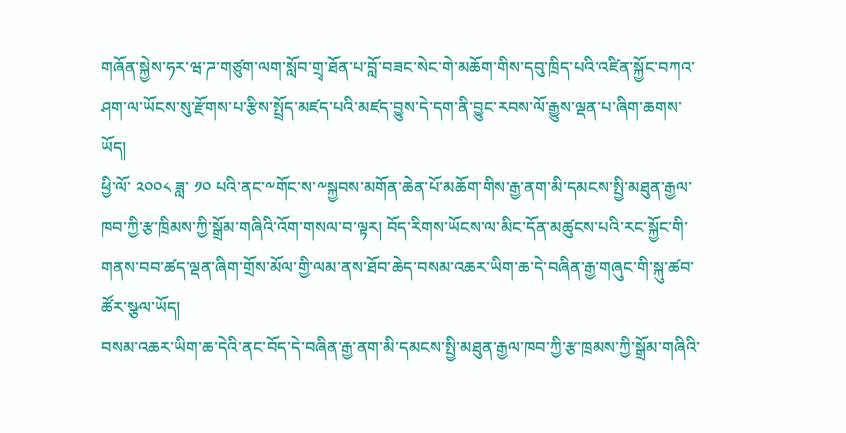གཞོན་སྐྱེས་ཧར་ཝ་ཌ་གཙུག་ལག་སློབ་གྲྭ་ཐོན་པ་བློ་བཟང་སེང་གེ་མཆོག་གིས་དབུ་ཁྲིད་པའི་འཛིན་སྐྱོང་བཀའ་ཤག་ལ་ཡོངས་སུ་རྫོགས་པ་རྩིས་སྤྲོད་མཛད་པའི་མཛད་བྱུས་དེ་དག་ནི་བྱུང་རབས་ལོ་རྒྱུས་ལྡན་པ་ཞིག་ཆགས་ཡོད།
ཕྱི་ལོ་ ༢༠༠༨ ཟླ་ ༡༠ པའི་ནང་༸གོང་ས་༸སྐྱབས་མགོན་ཆེན་པོ་མཆོག་གིས་རྒྱ་ནག་མི་དམངས་སྤྱི་མཐུན་རྒྱལ་ཁབ་ཀྱི་རྩ་ཁྲིམས་ཀྱི་སྒྲོམ་གཞིའི་འོག་གསལ་བ་ལྟར། བོད་རིགས་ཡོངས་ལ་མིང་དོན་མཚུངས་པའི་རང་སྐྱོང་གི་གནས་བབ་ཚད་ལྡན་ཞིག་གྲོས་མོལ་གྱི་ལམ་ནས་ཐོབ་ཆེད་བསམ་འཆར་ཡིག་ཆ་དེ་བཞིན་རྒྱ་གཞུང་གི་སྐུ་ཚབ་ཚོར་སྩལ་ཡོད།
བསམ་འཆར་ཡིག་ཆ་དེའི་ནང་བོད་དེ་བཞིན་རྒྱ་ནག་མི་དམངས་སྤྱི་མཐུན་རྒྱལ་ཁབ་ཀྱི་རྩ་ཁྲམས་ཀྱི་སྒྲོམ་གཞིའི་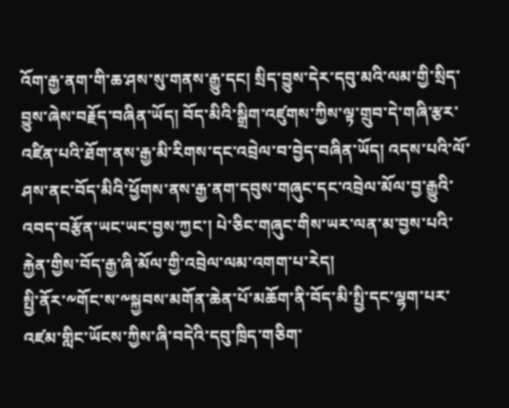འོག་རྒྱ་ནག་གི་ཆ་ཤས་སུ་གནས་རྒྱུ་དང། སྲིད་བྱུས་དེར་དབུ་མའི་ལམ་གྱི་སྲིད་བྱུས་ཞེས་བརྗོད་བཞིན་ཡོད། བོད་མིའི་སྒྲིག་འཛུགས་ཀྱིས་ལྟ་གྲུབ་དེ་གཞི་རྩར་འཛིན་པའི་ཐོག་ནས་རྒྱ་མི་རིགས་དང་འབྲེལ་བ་བྱེད་བཞིན་ཡོད། འདས་པའི་ལོ་ཤས་ནང་བོད་མིའི་ཕྱོགས་ནས་རྒྱ་ནག་དབུས་གཞུང་དང་འབྲེལ་མོལ་བྱ་རྒྱུའི་འབད་བརྩོན་ཡང་ཡང་བྱས་ཀྱང་། པེ་ཅིང་གཞུང་གིས་ཡར་ལན་མ་བྱས་པའི་རྐྱེན་གྱིས་བོད་རྒྱ་ཞི་མོལ་གྱི་འབྲེལ་ལམ་འགག་པ་རེད།
སྤྱི་ནོར་༸གོང་ས་༸སྐྱབས་མགོན་ཆེན་པོ་མཆོག་ནི་བོད་མི་སྤྱི་དང་ལྷག་པར་འཛམ་གླིང་ཡོངས་ཀྱིས་ཞི་བདེའི་དབུ་ཁྲིད་གཅིག་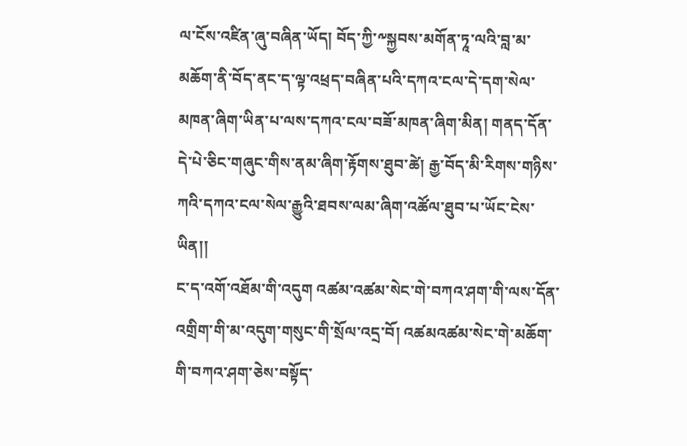ལ་ངོས་འཛིན་ཞུ་བཞིན་ཡོད། བོད་ཀྱི་༸སྐྱབས་མགོན་ཏཱ་ལའི་བླ་མ་མཆོག་ནི་བོད་ནང་ད་ལྟ་འཕྲད་བཞིན་པའི་དཀའ་ངལ་དེ་དག་སེལ་མཁན་ཞིག་ཡིན་པ་ལས་དཀའ་ངལ་བཟོ་མཁན་ཞིག་མིན། གནད་དོན་དེ་པེ་ཅིང་གཞུང་གིས་ནམ་ཞིག་རྟོགས་ཐུབ་ཚེ། རྒྱ་བོད་མི་རིགས་གཉིས་ཀའི་དཀའ་ངལ་སེལ་རྒྱུའི་ཐབས་ལམ་ཞིག་འཚོལ་ཐུབ་པ་ཡོང་ངེས་ཡིན།།
ང་ད་འགོ་འཐོམ་གི་འདུག འཚམ་འཚམ་སེང་གེ་བཀའ་ཤག་གི་ལས་དོན་འགྲིག་གི་མ་འདུག་གསུང་གི་སྲོལ་འདྲ་བོ། འཚམའཚམ་སེང་གེ་མཆོག་གི་བཀའ་ཤག་ཅེས་བསྟོད་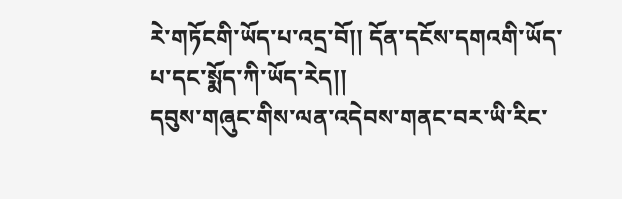རེ་གཏོངགི་ཡོད་པ་འདྲ་བོ།། དོན་དངོས་དགའགི་ཡོད་པ་དང་སྨོད་ཀི་ཡོད་རེད།།
དབུས་གཞུང་གིས་ལན་འདེབས་གནང་བར་ཡི་རིང་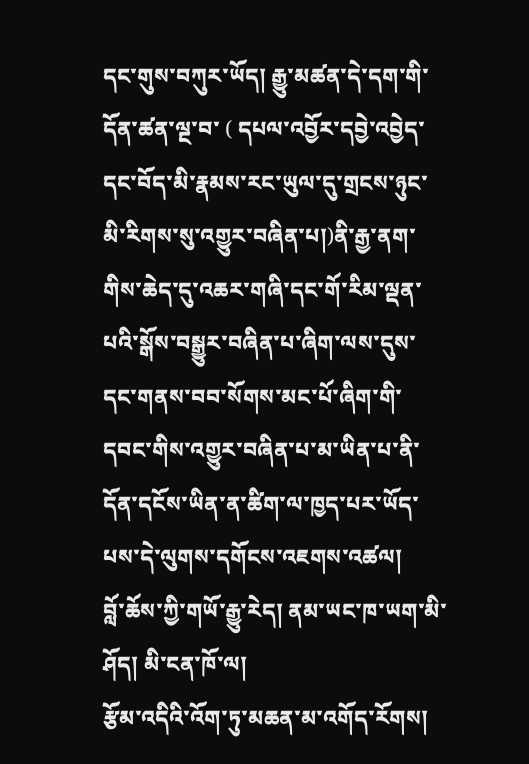དང་གུས་བཀུར་ཡོད། རྒྱུ་མཚན་དེ་དག་གི་དོན་ཚན་ལྔ་བ་ ( དཔལ་འབྱོར་དབྱེ་འབྱེད་དང་བོད་མི་རྣམས་རང་ཡུལ་དུ་གྲངས་ཉུང་མི་རིགས་སུ་འགྱུར་བཞིན་པ།)ནི་རྒྱ་ནག་གིས་ཆེད་དུ་འཆར་གཞི་དང་གོ་རིམ་ལྡན་པའི་སྒོས་བསྒྱུར་བཞིན་པ་ཞིག་ལས་དུས་དང་གནས་བབ་སོགས་མང་པོ་ཞིག་གི་དབང་གིས་འགྱུར་བཞིན་པ་མ་ཡིན་པ་ནི་དོན་དངོས་ཡིན་ན་ཚིག་ལ་ཁྱད་པར་ཡོད་པས་དེ་ལུགས་དགོངས་འཇགས་འཚལ།
བློ་ཆོས་ཀྱི་གཡོ་རྒྱུ་རེད། ནམ་ཡང་ཁ་ཡག་མི་ཤོད། མི་ངན་ཁོ་ལ།
རྩོམ་འདིའི་འོག་ཏུ་མཆན་མ་འགོད་རོགས།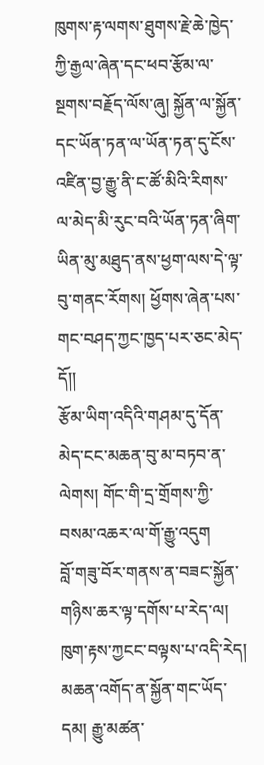ཁུགས་རྟ་ལགས་ཐུགས་རྗེ་ཆེ་ཁྱེད་ཀྱི་རྒྱལ་ཞེན་དང་ཕབ་རྩོམ་ལ་སྔགས་བརྗོད་ལོས་ཞུ། སྐྱོན་ལ་སྐྱོན་དང་ཡོན་ཏན་ལ་ཡོན་ཏན་དུ་ངོས་འཛིན་བྱ་རྒྱུ་ནི་ང་ཚོ་མིའི་རིགས་ལ་མེད་མི་རུང་བའི་ཡོན་ཏན་ཞིག་ཡིན་མུ་མཐུད་ནས་ཕྱག་ལས་དེ་ལྟ་བུ་གནང་རོགས། ཕྱོགས་ཞེན་པས་གང་བཤད་ཀྱང་ཁྱད་པར་ཅང་མེད་དོ།།
རྩོམ་ཡིག་འདིའི་གཤམ་དུ་དོན་མེད་ངང་མཆན་བུ་མ་བཏབ་ན་ལེགས། གོང་གི་དྲ་གྲོགས་ཀྱི་བསམ་འཆར་ལ་གོ་རྒྱུ་འདུག
བློ་གཟུ་བོར་གནས་ན་བཟང་སྐྱོན་གཉིས་ཆར་ལྟ་དགོས་པ་རེད་ལ། ཁུག་རྟས་ཀྱངང་བལྟས་པ་འདི་རེད།
མཆན་འགོད་ན་སྐྱོན་གང་ཡོད་དམ། རྒྱུ་མཚན་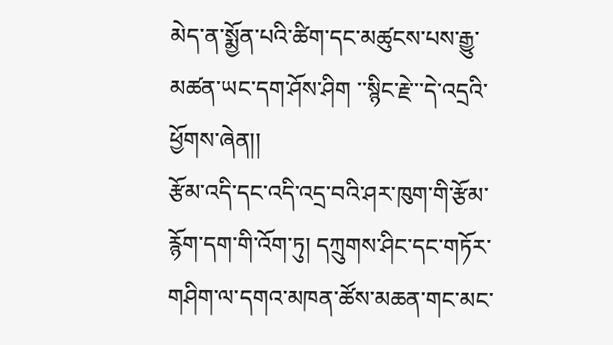མེད་ན་སྨྱོན་པའི་ཚིག་དང་མཚུངས་པས་རྒྱུ་མཚན་ཡང་དག་ཤོས་ཤིག ་་སྙིང་རྗེ་་་དེ་འདྲའི་ཕྱོགས་ཞེན།།
རྩོམ་འདི་དང་འདི་འདྲ་བའི་ཤར་ཁུག་གི་རྩོམ་རྙོག་དག་གི་འོག་ཏུ། དཀྲུགས་ཤིང་དང་གཏོར་གཤིག་ལ་དགའ་མཁན་ཚོས་མཆན་གང་མང་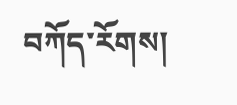བཀོད་རོགས།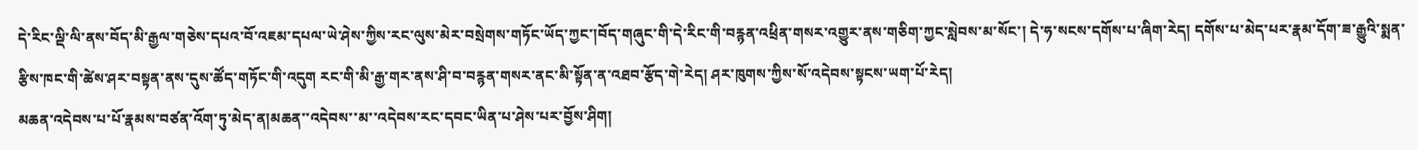དེ་རིང་ལྡི་ལི་ནས་བོད་མི་རྒྱལ་གཅེས་དཔའ་བོ་འཇམ་དཔལ་ཡེ་ཤེས་ཀྱིས་རང་ལུས་མེར་བསྲེགས་གཏོང་ཡོད་ཀྱང་།བོད་གཞུང་གི་དེ་རིང་གི་བརྙན་འཕྲིན་གསར་འགྱུར་ནས་གཅིག་ཀྱང་སླེབས་མ་སོང་། དེ་ཧ་སངས་དགོས་པ་ཞིག་རེད། དགོས་པ་མེད་པར་རྣམ་དོག་ཟ་རྒྱུའི་སྨན་རྩིས་ཁང་གི་ཚེས་ཤར་བསྟན་ནས་དུས་ཚོད་གཏོང་གི་འདུག རང་གི་མི་རྒྱ་གར་ནས་ཤི་བ་བརྙན་གསར་ནང་མི་སྟོན་ན་འཐབ་རྩོད་གེ་རེད། ཤར་ཁུགས་ཀྱིས་སོ་འདེབས་སྟངས་ཡག་པོ་རེད།
མཆན་འདེབས་པ་པོ་རྣམས་བཙན་འོག་ཏུ་མེད་ན།མཆན་་འདེབས་་མ་་འདེབས་རང་དབང་ཡིན་པ་ཤེས་པར་བྱོས་ཤིག།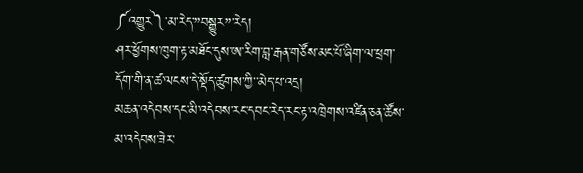༼འགྱུར༽་མ་རེད་”བསྒྱུར”་རེད།
ཤར་ཕྱོགས་ཁུག་རྟ་མཐོང་དུས་ཨ་རིག་བླ་རྒན་གཙོས་མང་པོ་ཞིག་ལ་ཕྲག་དོག་གི་ན་ཚ་ལངས་དེ་སྡོད་ཚུགས་ཀྱི་་མེད་པ་འདྲ།
མཆན་འདེབས་དང་མི་འདེབས་རང་དབང་རེད་རང་རྟ་འཁྲེགས་འཛིན་ཅན་ཚོས་མ་འདེབས་ཟེར་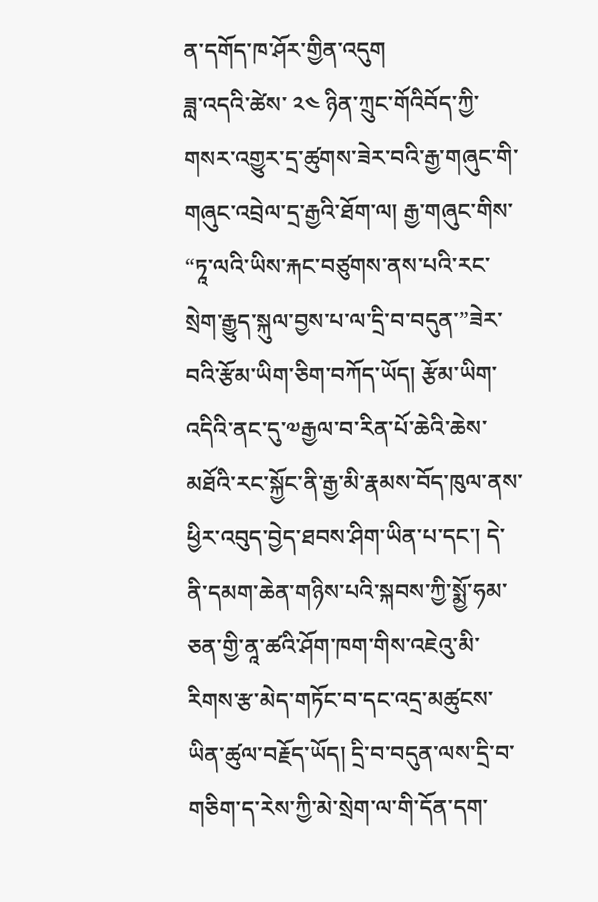ན་དགོད་ཁ་ཤོར་གྱིན་འདུག
ཟླ་འདའི་ཚེས་ ༢༤ ཉིན་ཀྲུང་གོའིབོད་ཀྱི་གསར་འགྱུར་དྲ་ཚུགས་ཟེར་བའི་རྒྱ་གཞུང་གི་གཞུང་འབྲེལ་དྲ་རྒྱའི་ཐོག་ལ། རྒྱ་གཞུང་གིས་ “ཏཱ་ལའི་ཡིས་རྐང་བཙུགས་ནས་པའི་རང་སྲེག་རྒྱུད་སྐུལ་བྱས་པ་ལ་དྲི་བ་བདུན་”ཟེར་བའི་རྩོམ་ཡིག་ཅིག་བཀོད་ཡོད། རྩོམ་ཡིག་འདིའི་ནང་དུ་༧རྒྱལ་བ་རིན་པོ་ཆེའི་ཆེས་མཐོའི་རང་སྐྱོང་ནི་རྒྱ་མི་རྣམས་བོད་ཁུལ་ནས་ཕྱིར་འབུད་བྱེད་ཐབས་ཤིག་ཡིན་པ་དང་། དེ་ནི་དམག་ཆེན་གཉིས་པའི་སྐབས་ཀྱི་སྨྱོ་ཧམ་ཅན་གྱི་ནཱ་ཚའི་ཤོག་ཁག་གིས་འཇེའུ་མི་རིགས་རྩ་མེད་གཏོང་བ་དང་འདྲ་མཚུངས་ཡིན་ཚུལ་བརྗོད་ཡོད། དྲི་བ་བདུན་ལས་དྲི་བ་གཅིག་ད་རེས་ཀྱི་མེ་སྲེག་ལ་གི་དོན་དག་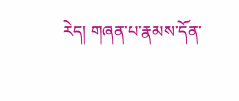རེད། གཞན་པ་རྣམས་དོན་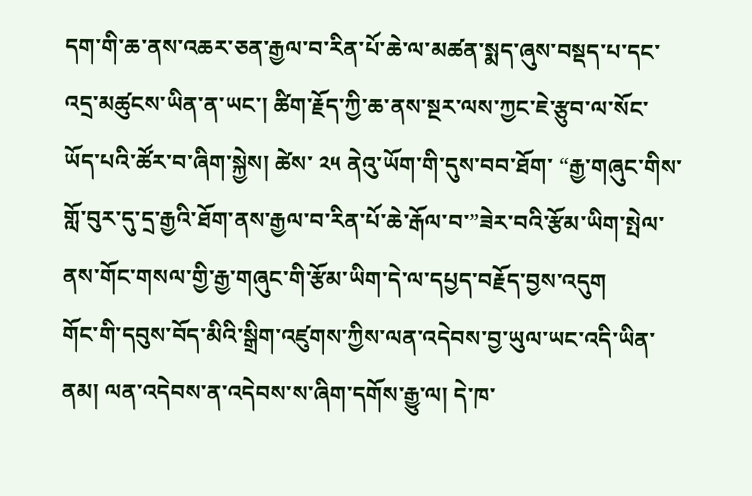དག་གི་ཆ་ནས་འཆར་ཅན་རྒྱལ་བ་རིན་པོ་ཆེ་ལ་མཚན་སྨད་ཞུས་བསྡད་པ་དང་འདྲ་མཚུངས་ཡིན་ན་ཡང་། ཚིག་རྗོད་ཀྱི་ཆ་ནས་སྔར་ལས་ཀྱང་ཇེ་རྩུབ་ལ་སོང་ཡོད་པའི་ཚོར་བ་ཞིག་སྐྱེས། ཚེས་ ༢༥ ནེའུ་ཡོག་གི་དུས་བབ་ཐོག་ “རྒྱ་གཞུང་གིས་གློ་བུར་དུ་དྲ་རྒྱའི་ཐོག་ནས་རྒྱལ་བ་རིན་པོ་ཆེ་རྒོལ་བ་”ཟེར་བའི་རྩོམ་ཡིག་སྤེལ་ནས་གོང་གསལ་གྱི་རྒྱ་གཞུང་གི་རྩོམ་ཡིག་དེ་ལ་དཔྱད་བརྗོད་བྱས་འདུག
གོང་གི་དབུས་བོད་མིའི་སྒྲིག་འཛུགས་ཀྱིས་ལན་འདེབས་བྱ་ཡུལ་ཡང་འདི་ཡིན་ནམ། ལན་འདེབས་ན་འདེབས་ས་ཞིག་དགོས་རྒྱུ་ལ། དེ་ཁ་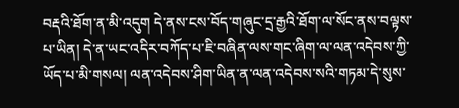བརྡའི་ཐོག་ན་མི་འདུག དེ་ནས་ངས་བོད་གཞུང་དྲ་རྒྱའི་ཐོག་ལ་སོང་ནས་བལྟས་པ་ཡིན། དེ་ན་ཡང་འདིར་བཀོད་པ་ཇི་བཞིན་ལས་གང་ཞིག་ལ་ལན་འདེབས་ཀྱི་ཡོད་པ་མི་གསལ། ལན་འདེབས་ཤིག་ཡིན་ན་ལན་འདེབས་སའི་གཏམ་དེ་སུས་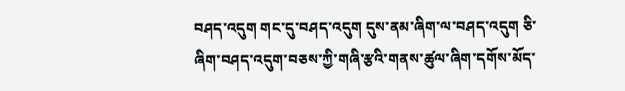བཤད་འདུག གང་དུ་བཤད་འདུག དུས་ནམ་ཞིག་ལ་བཤད་འདུག ཅི་ཞིག་བཤད་འདུག་བཅས་ཀྱི་གཞི་རྩའི་གནས་ཚུལ་ཞིག་དགོས་མོད་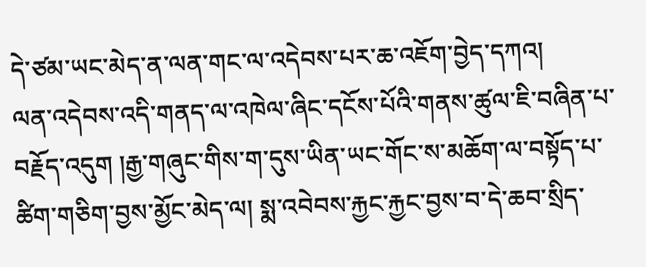དེ་ཙམ་ཡང་མེད་ན་ལན་གང་ལ་འདེབས་པར་ཆ་འཇོག་བྱེད་དཀའ།
ལན་འདེབས་འདི་གནད་ལ་འཁེལ་ཞིང་དངོས་པོའི་གནས་ཚུལ་ཇི་བཞིན་པ་བརྗོད་འདུག །རྒྱ་གཞུང་གིས་ག་དུས་ཡིན་ཡང་གོང་ས་མཆོག་ལ་བསྟོད་པ་ཚིག་གཅིག་བྱས་མྱོང་མེད་ལ། སྨ་འབེབས་རྐྱང་རྐྱང་བྱས་བ་དེ་ཆབ་སྲིད་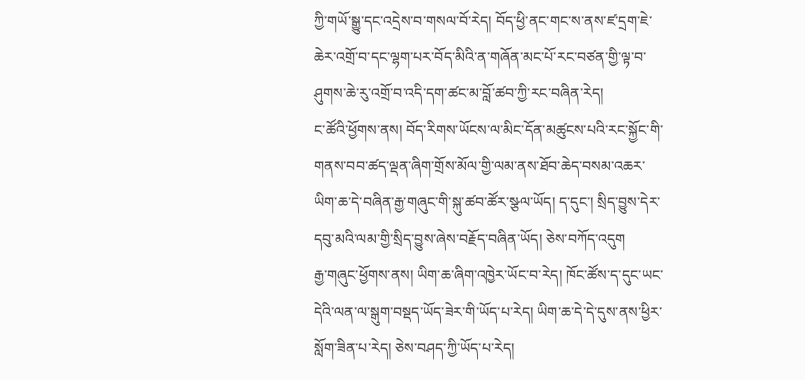ཀྱི་གཡོ་སྒྱུ་དང་འདྲེས་བ་གསལ་བོ་རེད། བོད་ཕྱི་ནང་གང་ས་ནས་ཛ་དྲག་ཇེ་ཆེར་འགྲོ་བ་དང་ལྷག་པར་བོད་མིའི་ན་གཞོན་མང་པོ་རང་བཙན་གྱི་ལྟ་བ་ཤུགས་ཆེ་རུ་འགྲོ་བ་འདི་དག་ཚང་མ་བློ་ཚབ་ཀྱི་རང་བཞིན་རེད།
ང་ཚོའི་ཕྱོགས་ནས། བོད་རིགས་ཡོངས་ལ་མིང་དོན་མཚུངས་པའི་རང་སྐྱོང་གི་གནས་བབ་ཚད་ལྡན་ཞིག་གྲོས་མོལ་གྱི་ལམ་ནས་ཐོབ་ཆེད་བསམ་འཆར་ཡིག་ཆ་དེ་བཞིན་རྒྱ་གཞུང་གི་སྐུ་ཚབ་ཚོར་སྩལ་ཡོད། ད་དུང་། སྲིད་བྱུས་དེར་དབུ་མའི་ལམ་གྱི་སྲིད་བྱུས་ཞེས་བརྗོད་བཞིན་ཡོད། ཅེས་བཀོད་འདུག
རྒྱ་གཞུང་ཕྱོགས་ནས། ཡིག་ཆ་ཞིག་འཁྱེར་ཡོང་བ་རེད། ཁོང་ཚོས་ད་དུང་ཡང་དེའི་ལན་ལ་སྒུག་བསྡད་ཡོད་ཟེར་གི་ཡོད་པ་རེད། ཡིག་ཆ་དེ་དེ་དུས་ནས་ཕྱིར་སློག་ཟིན་པ་རེད། ཅེས་བཤད་ཀྱི་ཡོད་པ་རེད།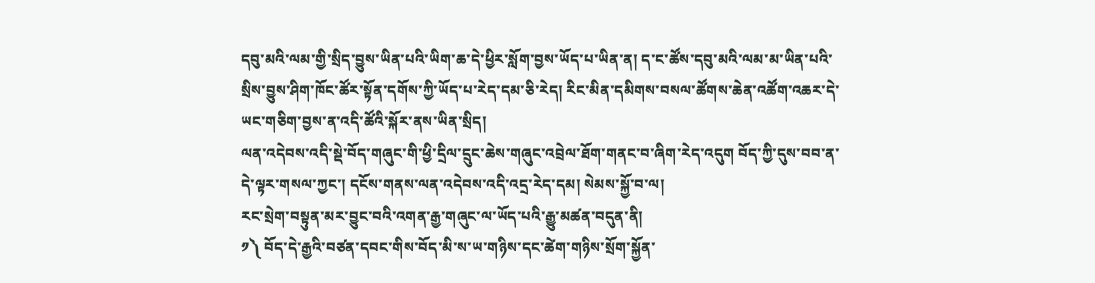དབུ་མའི་ལམ་གྱི་སྲིད་བྱུས་ཡིན་པའི་ཡིག་ཆ་དེ་ཕྱིར་སློག་བྱས་ཡོད་པ་ཡིན་ན། ད་ང་ཚོས་དབུ་མའི་ལམ་མ་ཡིན་པའི་སྲིས་བྱུས་ཤིག་ཁོང་ཚོར་སྟོན་དགོས་ཀྱི་ཡོད་པ་རེད་དམ་ཅི་རེད། རིང་མིན་དམིགས་བསལ་ཚོགས་ཆེན་འཚོག་འཆར་དེ་ཡང་གཅིག་བྱས་ན་འདི་ཚོའི་སྐོར་ནས་ཡིན་སྲིད།
ལན་འདེབས་འདི་སྡེ་བོད་གཞུང་གི་ཕྱི་དྲིལ་དྲུང་ཆེས་གཞུང་འབྲེལ་ཐོག་གནང་བ་ཞིག་རེད་འདུག བོད་ཀྱི་དུས་བབ་ན་དེ་ལྟར་གསལ་ཀྱང་། དངོས་གནས་ལན་འདེབས་འདི་འདྲ་རེད་དམ། སེམས་སྐྱོ་བ་ལ།
རང་སྲེག་བསྟུན་མར་བྱུང་བའི་འགན་རྒྱ་གཞུང་ལ་ཡོད་པའི་རྒྱུ་མཚན་བདུན་ནི།
༡༽ བོད་དེ་རྒྱའི་བཙན་དབང་གིས་བོད་མི་ས་ཡ་གཉིས་དང་ཚེག་གཉིས་སྲོག་སྐྱོན་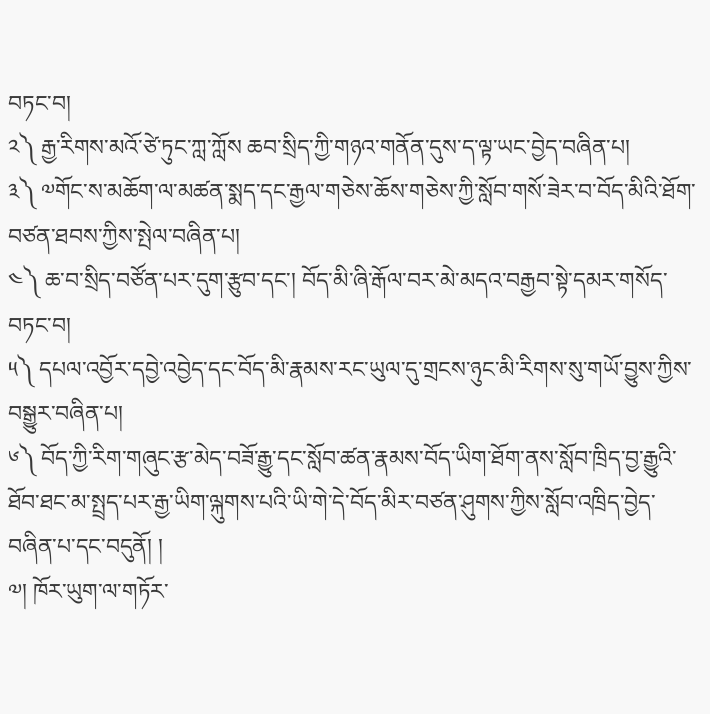བཏང་བ།
༢༽ རྒྱ་རིགས་མའོ་ཙེ་ཏུང་ཀླ་ཀློས ཆབ་སྲིད་ཀྱི་གཉའ་གནོན་དུས་ད་ལྟ་ཡང་བྱེད་བཞིན་པ།
༣༽ ༧གོང་ས་མཆོག་ལ་མཚན་སྨད་དང་རྒྱལ་གཅེས་ཆོས་གཅེས་ཀྱི་སློབ་གསོ་ཟེར་བ་བོད་མིའི་ཐོག་བཙན་ཐབས་ཀྱིས་སྤེལ་བཞིན་པ།
༤༽ ཆ་བ་སྲིད་བཙོན་པར་དུག་རྩུབ་དང་། བོད་མི་ཞི་རྒོལ་བར་མེ་མདའ་བརྒྱབ་སྟེ་དམར་གསོད་བཏང་བ།
༥༽ དཔལ་འབྱོར་དབྱེ་འབྱེད་དང་བོད་མི་རྣམས་རང་ཡུལ་དུ་གྲངས་ཉུང་མི་རིགས་སུ་གཡོ་བྱུས་ཀྱིས་བསྒྱུར་བཞིན་པ།
༦༽ བོད་ཀྱི་རིག་གཞུང་རྩ་མེད་བཟོ་རྒྱུ་དང་སློབ་ཚན་རྣམས་བོད་ཡིག་ཐོག་ནས་སློབ་ཁྲིད་བྱ་རྒྱུའི་ཐོབ་ཐང་མ་སྤྲད་པར་རྒྱ་ཡིག་ལྐུགས་པའི་ཡི་གེ་དེ་བོད་མིར་བཙན་ཤུགས་ཀྱིས་སློབ་འཁྲིད་བྱེད་བཞིན་པ་དང་བདུནོ། །
༧། ཁོར་ཡུག་ལ་གཏོར་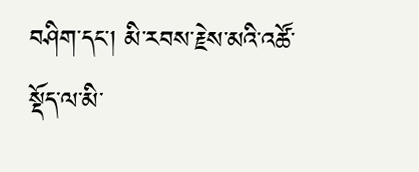བཤིག་དང་། མི་རབས་རྗེས་མའི་འཚོ་སྡོད་ལ་མི་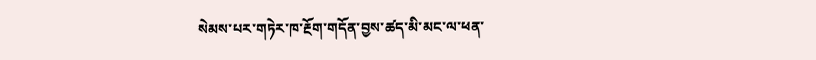སེམས་པར་གཏེར་ཁ་རྔོག་གདོན་བྱས་ཚད་མི་མང་ལ་ཕན་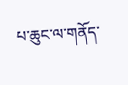པ་ཆུང་ལ་གནོད་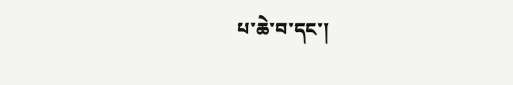པ་ཆེ་བ་དང་།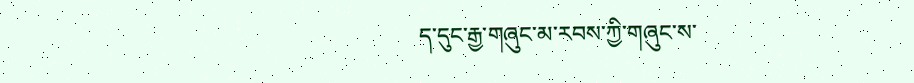ད་དུང་རྒྱ་གཞུང་མ་རབས་ཀྱི་གཞུང་ས་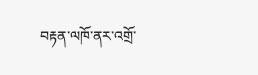བརྟན་ལཁོ་ནར་འགྲོ་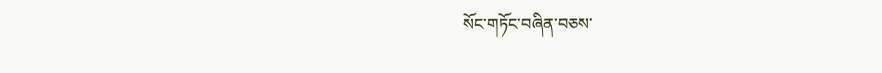སོང་གཏོང་བཞིན་བཅས་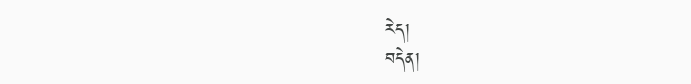རེད།
བདེན།